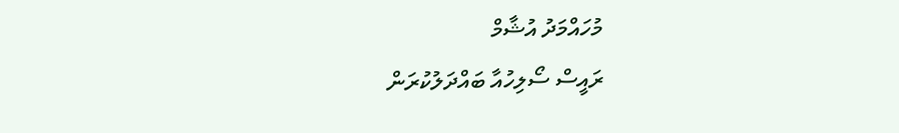މުހައްމަދު އުޝާމް
ރައީސް ސޯލިހުއާ ބައްދަލުކުރަން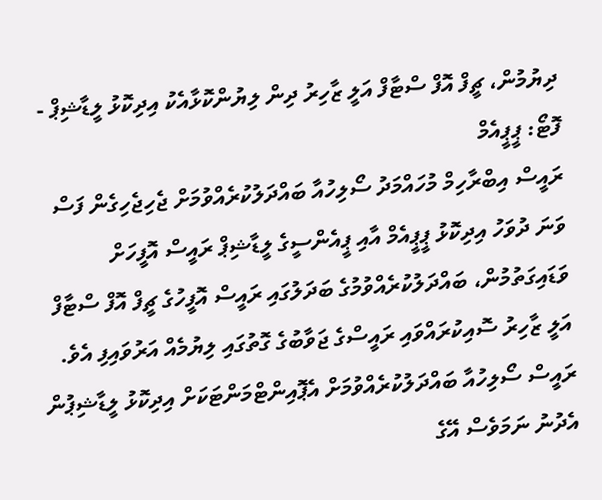ދިޔުމުން، ޗީފް އޮފް ސްޓާފް އަލީ ޒާހިރު ދިން ލިޔުންކޮޅާއެކު އިދިކޮޅު ލީޑާޝިޕް - ފޮޓޯ: ޕީޕީއެމް
ރައީސް އިބްރާހިމް މުހައްމަދު ސޯލިހުއާ ބައްދަލުކުރެއްވުމަށް ޖެހިޖެހިގެން ފަސް ވަނަ ދުވަހު އިދިކޮޅު ޕީޕީއެމް އާއި ޕީއެންސީގެ ލީޑާޝިޕް ރައީސް އޮފީހަށް ވަޑައިގަތުމުން، ބައްދަލުކުރެއްވުމުގެ ބަދަލުގައި ރައީސް އޮފީހުގެ ޗީފް އޮފް ސްޓާފް އަލީ ޒާހިރު ސޮއިކުރައްވައި ރައީސްގެ ޖަވާބުގެ ގޮތުގައި ލިޔުމެއް އަރުވައިފި އެވެ.
ރައީސް ސޯލިހުއާ ބައްދަލުކުރެއްވުމަށް އެޕޮއިންޓްމަންޓަކަށް އިދިކޮޅު ލީޑާޝިޕުން އެދުނު ނަމަވެސް އޭގެ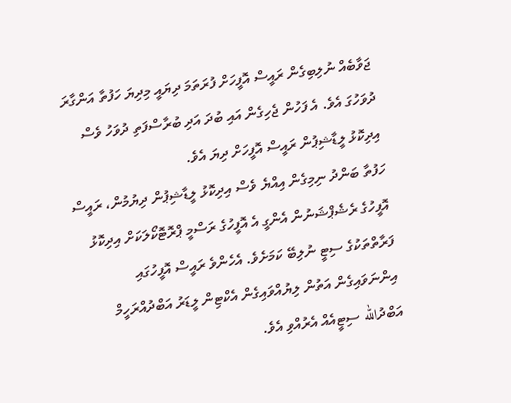ޖަވާބެއް ނުލިބިގެން ރައީސް އޮފީހަށް ފުރަތަމަ ދިޔައީ މިދިޔަ ހަފުތާ އަންގާރަ ދުވަހުގަ އެވެ. އެ ފަހުން ޖެހިގެން އައި ބުދަ އަދި ބުރާސްފަތި ދުވަހު ވެސް އިދިކޮޅު ލީޑާޝިޕުން ރައީސް އޮފީހަށް ދިޔަ އެވެ.
ހަފުތާ ބަންދު ނިމިގެން އިއްޔެ ވެސް އިދިކޮޅު ލީޑާޝިޕުން ދިޔުމުން، ރައީސް އޮފީހުގެ ރެޝެޕްޝަނުން އެންގީ އެ އޮފީހުގެ ރަސްމީ ޕްރޮޓޮކޯލަކަށް އިދިކޮޅު ފަރާތްތަކުގެ ސިޓީ ނުލިބޭ ކަމަށެވެ. އެހެންވެ ރައީސް އޮފީހުގައި އިންނަވައިގެން އަތުން ލިޔުއްވައިގެން އެކްޓިން ލީޑަރު އަބްދުއްރަހީމް އަބްދުالله ސިޓީއެއް އެރުއްވި އެވެ.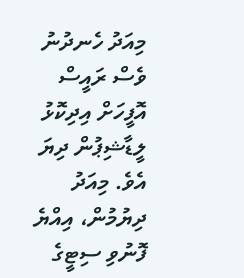މިއަދު ހެނދުނު ވެސް ރައީސް އޮފީހަށް އިދިކޮޅު ލީޑާޝިޕުން ދިޔަ އެވެ. މިއަދު ދިޔުމުން، އިއްޔެ ފޮނުވި ސިޓީގެ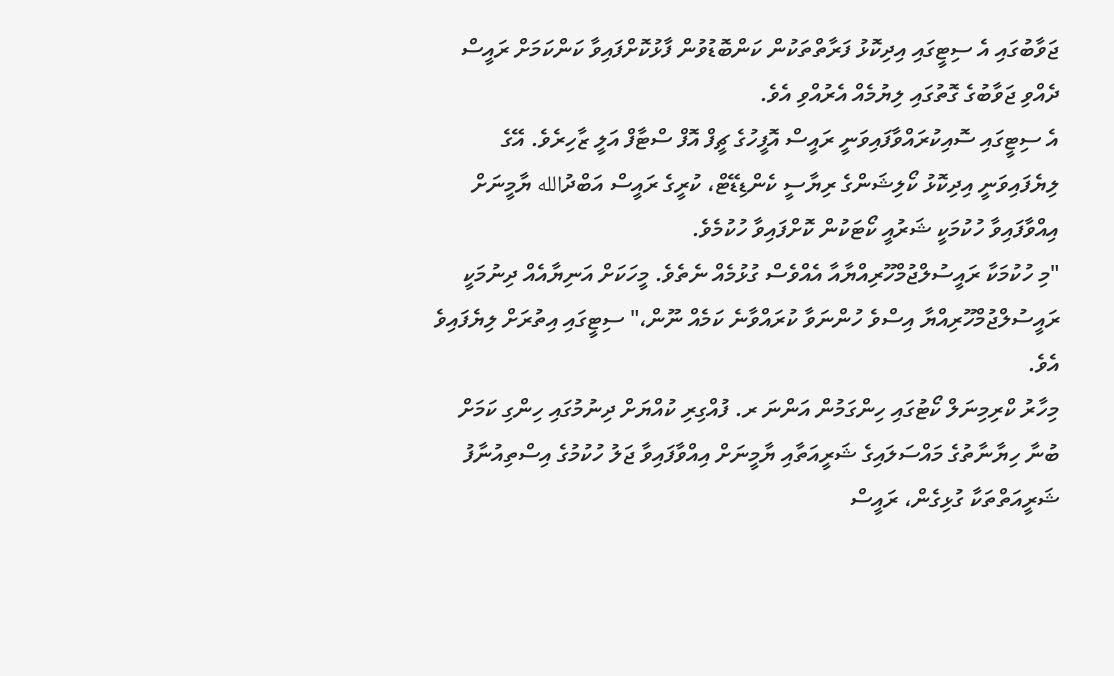ޖަވާބުގައި އެ ސިޓީގައި އިދިކޮޅު ފަރާތްތަކުން ކަންބޮޑުވުން ފާޅުކޮށްފައިވާ ކަންކަމަށް ރައީސް ދެއްވި ޖަވާބުގެ ގޮތުގައި ލިޔުމެއް އެރުއްވި އެވެ.
އެ ސިޓީގައި ސޮއިކުރައްވާފައިވަނީ ރައީސް އޮފީހުގެ ޗީފް އޮފް ސްޓާފް އަލީ ޒާހިރެވެ. އޭގެ ލިޔެފައިވަނީ އިދިކޮޅު ކޯލިޝަންގެ ރިޔާސީ ކެންޑިޑޭޓް، ކުރީގެ ރައީސް އަބްދުالله ޔާމީނަށް އިއްވާފައިވާ ހުކުމަކީ ޝަރުއީ ކޯޓަކުން ކޮށްފައިވާ ހުކުމެވެ.
"މި ހުކުމަކާ ރައީސުލްޖުމްހޫރިއްޔާއާ އެއްވެސް ގުޅުމެއް ނެތެވެ. މީހަކަށް އަނިޔާއެއް ދިނުމަކީ ރައީސުލްޖުމްހޫރިއްޔާ އިސްވެ ހުންނަވާ ކުރައްވާނެ ކަމެއް ނޫން،" ސިޓީގައި އިތުރަށް ލިޔެފައިވެ އެވެ.
މިހާރު ކްރިމިނަލް ކޯޓުގައި ހިންގަމުން އަންނަ ރ. ފުއްގިރި ކުއްޔަށް ދިނުމުގައި ހިންގި ކަމަށް ބުނާ ހިޔާނާތުގެ މައްސަލައިގެ ޝަރީއަތާއި ޔާމީނަށް އިއްވާފައިވާ ޖަލު ހުކުމުގެ އިސްތިއުނާފު ޝަރީއަތްތަކާ ގުޅިގެން، ރައީސް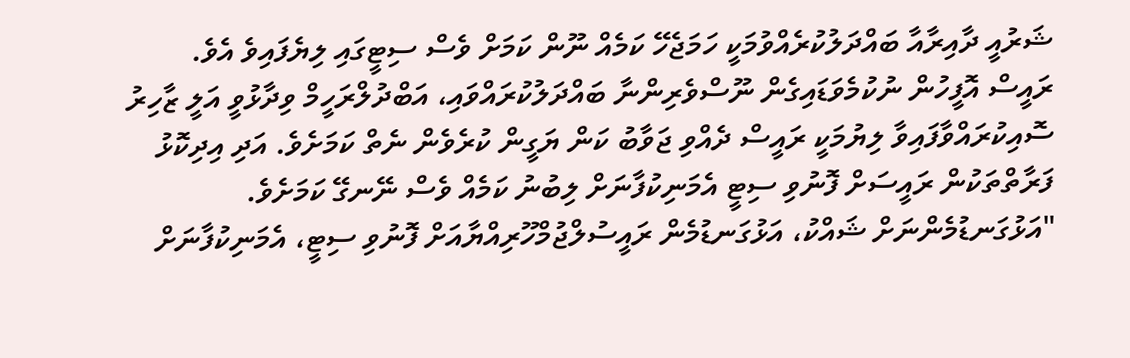ޝަރުއީ ދާއިރާއާ ބައްދަލުކުރެއްވުމަކީ ހަމަޖެހޭ ކަމެއް ނޫން ކަމަށް ވެސް ސިޓީގައި ލިޔެފައިވެ އެވެ.
ރައީސް އޮފީހުން ނުކުމެވަޑައިގެން ނޫސްވެރިންނާ ބައްދަލުކުރައްވައި، އަބްދުލްރަހީމް ވިދާޅުވީ އަލީ ޒާހިރު ސޮއިކުރައްވާފައިވާ ލިޔުމަކީ ރައީސް ދެއްވި ޖަވާބު ކަން ޔަގީން ކުރެވެން ނެތް ކަމަށެވެ. އަދި އިދިކޮޅު ފަރާތްތަކުން ރައީސަށް ފޮނުވި ސިޓީ އެމަނިކުފާނަށް ލިބުނު ކަމެއް ވެސް ނޭނގޭ ކަމަށެވެ.
"އަޅުގަނޑުމެންނަށް ޝައްކު، އަޅުގަނޑުމެން ރައީސުލްޖުމްހޫރިއްޔާއަށް ފޮނުވި ސިޓީ، އެމަނިކުފާނަށް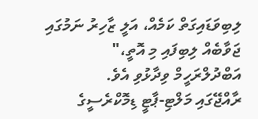ލިބިވަޑައިގަތް ކަމެއް، އަލީ ޒާހިރު ނަމުގައި ޖަވާބެއް ލިބިފައި މި އޮތީ،" އަބްދުލްރަހީމް ވިދާޅުވި އެވެ.
ރާއްޖޭގައި މަލްޓި-ޕާޓީ ޑިމޮކްރެސީގެ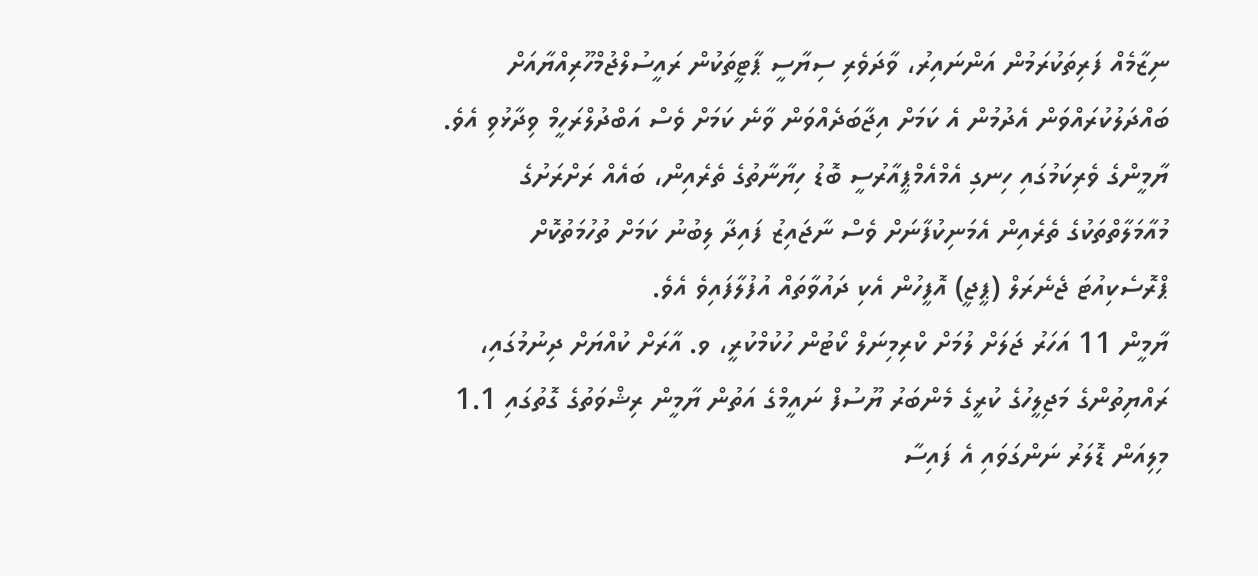ނިޒާމެއް ފަރިތަކުރަމުން އަންނައިރު، ވާދަވެރި ސިޔާސީ ޕާޓީތަކުން ރައީސުލްޖުމްހޫރިއްޔާއަށް ބައްދަލުކުރައްވަން އެދުމުން އެ ކަމަށް އިޖާބަދެއްވަން ވާނެ ކަމަށް ވެސް އަބްދުލްރަހީމް ވިދާޅުވި އެވެ.
ޔާމީންގެ ވެރިކަމުގައި ހިނގި އެމްއެމްޕީއާރުސީ ބޮޑު ހިޔާނާތުގެ ތެރެއިން، ބައެއް ރަށްރަށުގެ މުއާމަލާތްތަކުގެ ތެރެއިން އެމަނިކުފާނަށް ވެސް ނާޖައިޒު ފައިދާ ލިބުނު ކަމަށް ތުހުމަތުކޮށް ޕްރޮސެކިއުޓަ ޖެނެރަލް (ޕީޖީ) އޮފީހުން އެކި ދައުވާތައް އުފުލާފައިވެ އެވެ.
ޔާމީން 11 އަހަރު ޖަލަށް ލުމަށް ކްރިމިނަލް ކޯޓުން ހުކުމްކުރީ، ވ. އާރަށް ކުއްޔަށް ދިނުމުގައި، ރައްޔިތުންގެ މަޖިލީހުގެ ކުރީގެ މެންބަރު ޔޫސުފް ނައީމްގެ އަތުން ޔާމީން ރިޝްވަތުގެ ގޮތުގައި 1.1 މިލިއަން ޑޮލަރު ނަންގަވައި އެ ފައިސާ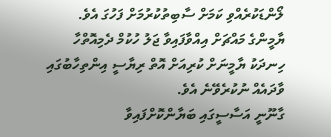ލޯންޑަކުރެއްވި ކަމަށް ސާބިތުކުރުމަށް ފަހުގަ އެވެ.
ޔާމީންގެ މައްޗަށް އިއްވާފައިވާ ޖަލު ހުކުމް ދެމިއޮތްހާ ހިނދަކު ޔާމީނަށް ކުރިއަށް އޮތް ރިޔާސީ އިންތިހާބުގައި ވާދައެއް ނުކުރެވޭނެ އެވެ.
ގާނޫނީ އަސާސީގައި ބަޔާންކޮށްފައިވާ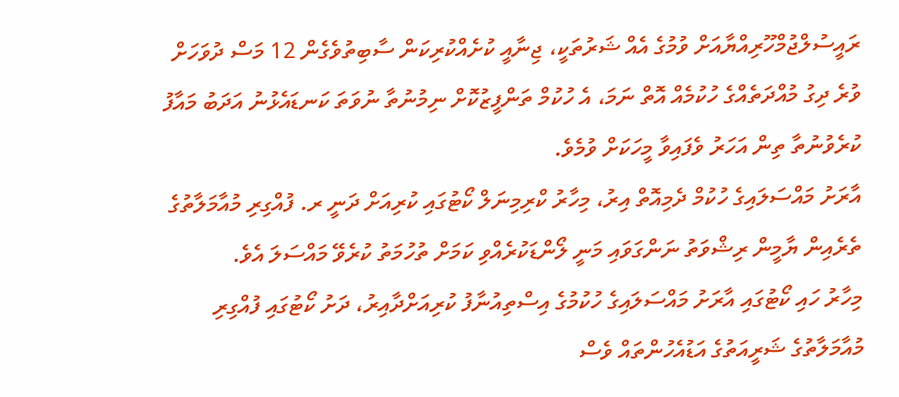ރައީސުލްޖުމްހޫރިއްޔާއަށް ވުމުގެ އެއް ޝަރުތަކީ، ޖިނާއީ ކުށެއްކުރިކަން ސާބިތުވެގެން 12 މަސް ދުވަހަށް ވުރެ ދިގު މުއްދަތެއްގެ ހުކުމެއް އޮތް ނަމަ، އެ ހުކުމް ތަންފީޒުކޮށް ނިމުނުތާ ނުވަތަ ކަނޑައެޅުނު އަދަބު މައާފު ކުރެވުނުތާ ތިން އަހަރު ވެފައިވާ މީހަކަށް ވުމެވެ.
އާރަށު މައްސަލައިގެ ހުކުމް ދެމިއޮތް އިރު، މިހާރު ކްރިމިނަލް ކޯޓުގައި ކުރިއަށް ދަނީ ރ. ފުއްގިރި މުއާމަލާތުގެ ތެރެއިން ޔާމީން ރިޝްވަތު ނަންގަވައި މަނީ ލޯންޑަކުރެއްވި ކަމަށް ތުހުމަތު ކުރެވޭ މައްސަލަ އެވެ.
މިހާރު ހައި ކޯޓުގައި އާރަށު މައްސަލައިގެ ހުކުމުގެ އިސްތިއުނާފު ކުރިއަށްދާއިރު، ދަށު ކޯޓުގައި ފުއްގިރި މުއާމަލާތުގެ ޝަރީއަތުގެ އަޑުއެހުންތައް ވެސް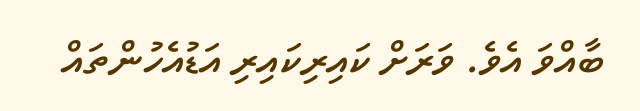ބާއްވަ އެވެ. ވަރަށް ކައިރިކައިރި އަޑުއެހުންތައް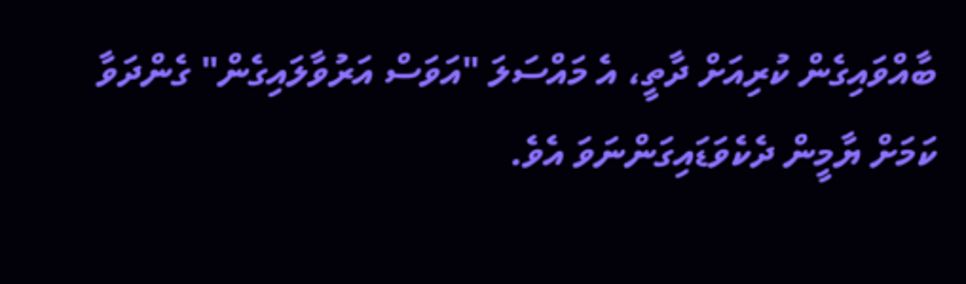ބާއްވައިގެން ކުރިއަށް ދާތީ، އެ މައްސަލަ "އަވަސް އަރުވާލައިގެން" ގެންދަވާ ކަމަށް ޔާމީން ދެކެވަޑައިގަންނަވަ އެވެ.